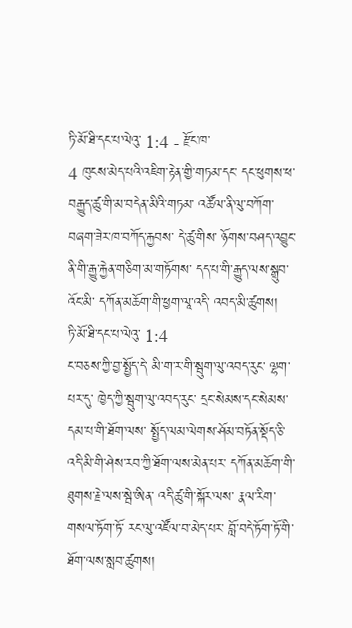ཏི་མོ་ཐི་དང་པ་ལེའུ་ 1:4 - རྫོང་ཁ་
4 ཁུངས་མེད་པའི་འཇིག་རྟེན་གྱི་གཏམ་དང་ དང་ཕུགས་ཕ་བརྒྱུད་ཚུ་གི་མ་བདེན་མིའི་གཏམ་ འཚོལ་ནི་ལུ་བཀོག་བཞག་ཟེར་ཁ་བཀོད་རྐྱབས་ དེ་ཚུ་གིས་ ཉོགས་བཤད་འབྱུང་ནི་གི་རྒྱུ་རྐྱེན་གཅིག་མ་གཏོགས་ དད་པ་གི་རྒྱུད་ལས་སྒྲུབ་འོང་མི་ དཀོན་མཆོག་གི་ཕྱག་ལཱ་འདི་ འབད་མི་ཚུགས།
ཏི་མོ་ཐི་དང་པ་ལེའུ་ 1:4
ང་བཅས་ཀྱི་བྱ་སྤྱོད་དེ་ མི་ག་ར་གི་སྦུག་ལུ་འབད་རུང་ ལྷག་པར་དུ་ ཁྱེད་ཀྱི་སྦུག་ལུ་འབད་རུང་ དྲང་སེམས་དང་སེམས་དམ་པ་གི་ཐོག་ལས་ སྤྱོད་ལམ་ལེགས་ཤོམ་བཏོན་སྡོད་ཅི་ འདི་མི་གི་ཤེས་རབ་ཀྱི་ཐོག་ལས་མེན་པར་ དཀོན་མཆོག་གི་ཐུགས་རྗེ་ལས་སྦེ་ཨིན་ འདི་ཚུ་གི་སྐོར་ལས་ རྣལ་རིག་གསལ་ཏོག་ཏོ་ རང་ལུ་འཛོལ་བ་མེད་པར་ བློ་བདེ་ཏོག་ཏོ་གི་ཐོག་ལས་སླབ་ཚུགས།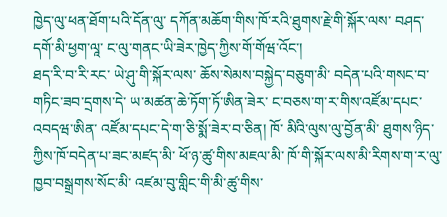ཁྱེད་ལུ་ཕན་ཐོག་པའི་དོན་ལུ་ དཀོན་མཆོག་གིས་ཁོ་རའི་ཐུགས་རྗེ་གི་སྐོར་ལས་ བཤད་དགོ་མི་ཕྱག་ལཱ་ ང་ལུ་གནང་ཡི་ཟེར་ཁྱེད་ཀྱིས་གོ་གོཝ་འོང་།
ཐད་རི་བ་རི་རང་ ཡེ་ཤུ་གི་སྐོར་ལས་ ཆོས་སེམས་བསྐྱེད་བཅུག་མི་ བདེན་པའི་གསང་བ་གཏིང་ཟབ་དྲགས་དེ་ ཡ་མཚན་ཆེ་ཏོག་ཏོ་ཨིན་ཟེར་ ང་བཅས་ག་ར་གིས་འཛོམ་དཔང་འབདཝ་ཨིན་ འཛོམ་དཔང་དེ་ག་ཅི་སྨོ་ཟེར་བ་ཅིན། ཁོ་ མིའི་ལུས་ལུ་བྱོན་མི་ ཐུགས་ཉིད་ཀྱིས་ཁོ་བདེན་པ་ཟང་མཛད་མི་ ཕོ་ཉ་ཚུ་གིས་མཇལ་མི་ ཁོ་གི་སྐོར་ལས་མི་རིགས་ག་ར་ལུ་ཁྱབ་བསྒྲགས་སོང་མི་ འཛམ་བུ་གླིང་གི་མི་ཚུ་གིས་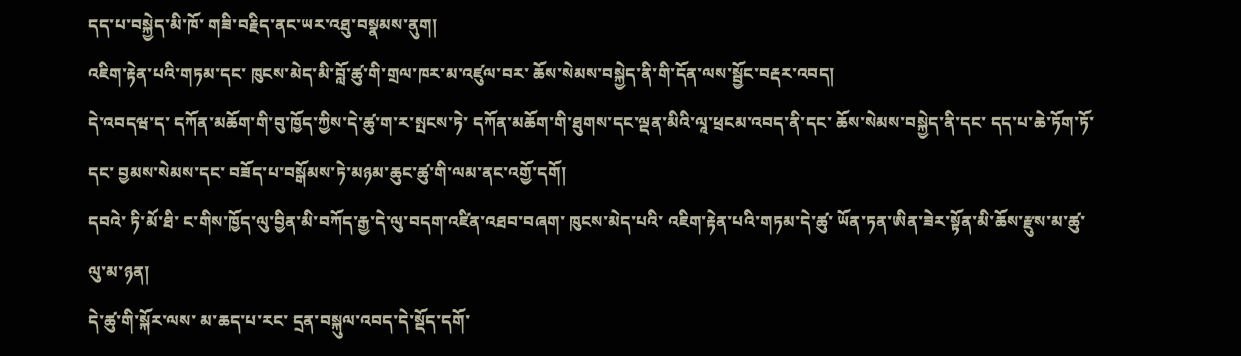དད་པ་བསྐྱེད་མི་ཁོ་ གཟི་བརྗིད་ནང་ཡར་འཐུ་བསྣམས་ནུག།
འཇིག་རྟེན་པའི་གཏམ་དང་ ཁུངས་མེད་མི་བློ་ཚུ་གི་གྲལ་ཁར་མ་འཛུལ་བར་ ཆོས་སེམས་བསྐྱེད་ནི་གི་དོན་ལས་སྦྱོང་བརྡར་འབད།
དེ་འབདཝ་ད་ དཀོན་མཆོག་གི་བུ་ཁྱོད་ཀྱིས་དེ་ཚུ་ག་ར་སྤངས་ཏེ་ དཀོན་མཆོག་གི་ཐུགས་དང་ལྡན་མིའི་ལཱ་ཕྲངམ་འབད་ནི་དང་ ཆོས་སེམས་བསྐྱེད་ནི་དང་ དད་པ་ཆེ་ཏོག་ཏོ་དང་ བྱམས་སེམས་དང་ བཟོད་པ་བསྒོམས་ཏེ་མཉམ་ཆུང་ཚུ་གི་ལམ་ནང་འགྱོ་དགོ།
དབའེ་ ཏི་མོ་ཐི་ ང་གིས་ཁྱོད་ལུ་བྱིན་མི་བཀོད་རྒྱ་དེ་ལུ་བདག་འཛིན་འཐབ་བཞག་ ཁུངས་མེད་པའི་ འཇིག་རྟེན་པའི་གཏམ་དེ་ཚུ་ ཡོན་ཏན་ཨིན་ཟེར་སྟོན་མི་ཆོས་རྫུས་མ་ཚུ་ལུ་མ་ཉན།
དེ་ཚུ་གི་སྐོར་ལས་ མ་ཆད་པ་རང་ དྲན་བསྐུལ་འབད་དེ་སྡོད་དགོ་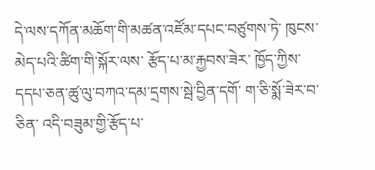དེ་ལས་དཀོན་མཆོག་གི་མཚན་འཛོམ་དཔང་བཙུགས་ཏེ་ ཁུངས་མེད་པའི་ཚིག་གི་སྐོར་ལས་ རྩོད་པ་མ་རྐྱབས་ཟེར་ ཁྱོད་ཀྱིས་དདཔ་ཅན་ཚུ་ལུ་བཀའ་དམ་དྲགས་སྦེ་བྱིན་དགོ་ ག་ཅི་སྨོ་ཟེར་བ་ཅིན་ འདི་བཟུམ་གྱི་རྩོད་པ་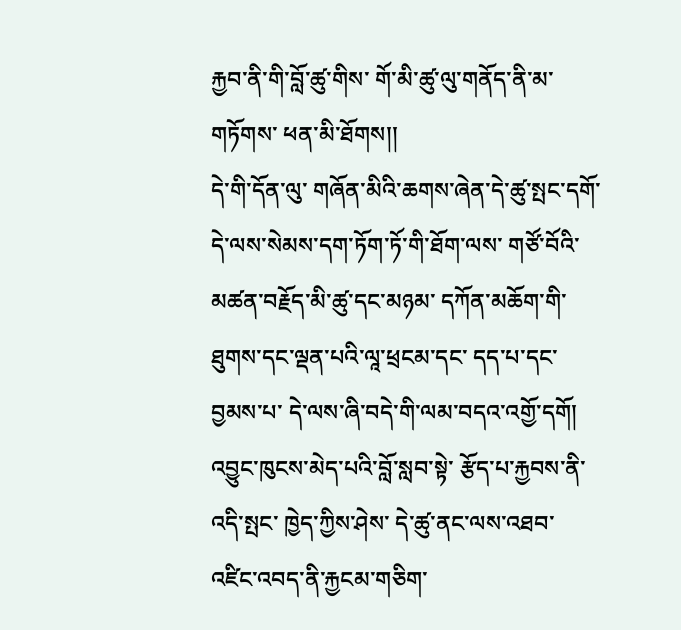རྐྱབ་ནི་གི་བློ་ཚུ་གིས་ གོ་མི་ཚུ་ལུ་གནོད་ནི་མ་གཏོགས་ ཕན་མི་ཐོགས།།
དེ་གི་དོན་ལུ་ གཞོན་མིའི་ཆགས་ཞེན་དེ་ཚུ་སྤང་དགོ་ དེ་ལས་སེམས་དག་ཏོག་ཏོ་གི་ཐོག་ལས་ གཙོ་བོའི་མཚན་བརྗོད་མི་ཚུ་དང་མཉམ་ དཀོན་མཆོག་གི་ཐུགས་དང་ལྡན་པའི་ལཱ་ཕྲངམ་དང་ དད་པ་དང་བྱམས་པ་ དེ་ལས་ཞི་བདེ་གི་ལམ་བདའ་འགྱོ་དགོ།
འབྱུང་ཁུངས་མེད་པའི་བློ་སླབ་སྟེ་ རྩོད་པ་རྐྱབས་ནི་འདི་སྤང་ ཁྱེད་ཀྱིས་ཤེས་ དེ་ཚུ་ནང་ལས་འཐབ་འཛིང་འབད་ནི་རྐྱངམ་གཅིག་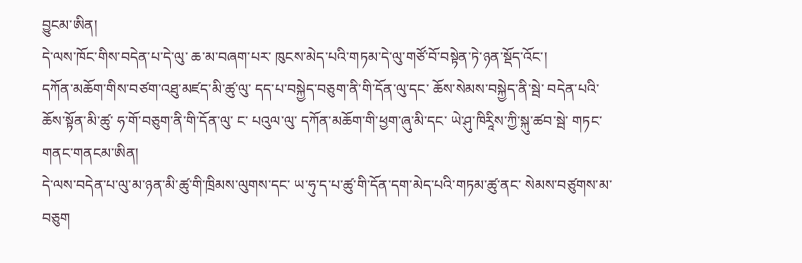བྱུངམ་ཨིན།
དེ་ལས་ཁོང་གིས་བདེན་པ་དེ་ལུ་ ཆ་མ་བཞག་པར་ ཁུངས་མེད་པའི་གཏམ་དེ་ལུ་གཙོ་བོ་བསྟེན་ཏེ་ཉན་སྡོད་འོང་།
དཀོན་མཆོག་གིས་བཙག་འཐུ་མཛད་མི་ཚུ་ལུ་ དད་པ་བསྐྱེད་བཅུག་ནི་གི་དོན་ལུ་དང་ ཆོས་སེམས་བསྐྱེད་ནི་སྦེ་ བདེན་པའི་ཆོས་སྟོན་མི་ཚུ་ ཧ་གོ་བཅུག་ནི་གི་དོན་ལུ་ ང་ པའུལ་ལུ་ དཀོན་མཆོག་གི་ཕྱག་ཞུ་མི་དང་ ཡེ་ཤུ་ཁིརཱིས་ཀྱི་སྐུ་ཚབ་སྦེ་ གཏང་གནང་གནངམ་ཨིན།
དེ་ལས་བདེན་པ་ལུ་མ་ཉན་མི་ཚུ་གི་ཁྲིམས་ལུགས་དང་ ཡ་ཧུ་ད་པ་ཚུ་གི་དོན་དག་མེད་པའི་གཏམ་ཚུ་ནང་ སེམས་བཙུགས་མ་བཅུག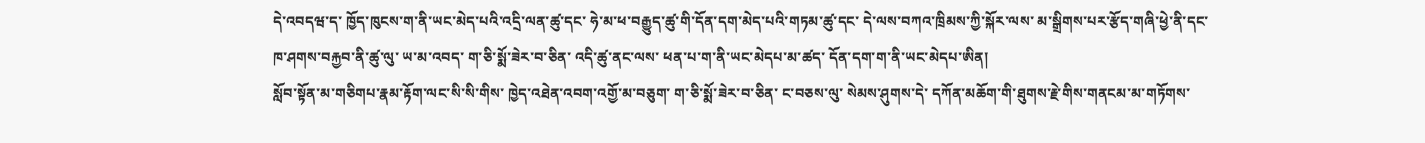དེ་འབདཝ་ད་ ཁྱོད་ཁུངས་ག་ནི་ཡང་མེད་པའི་འདྲི་ལན་ཚུ་དང་ ཧེ་མ་ཕ་བརྒྱུད་ཚུ་གི་དོན་དག་མེད་པའི་གཏམ་ཚུ་དང་ དེ་ལས་བཀའ་ཁྲིམས་ཀྱི་སྐོར་ལས་ མ་སྒྲིགས་པར་རྩོད་གཞི་ཕྱེ་ནི་དང་ ཁ་ཤགས་བརྐྱབ་ནི་ཚུ་ལུ་ ཡ་མ་འབད་ ག་ཅི་སྨོ་ཟེར་བ་ཅིན་ འདི་ཚུ་ནང་ལས་ ཕན་པ་ག་ནི་ཡང་མེདཔ་མ་ཚད་ དོན་དག་ག་ནི་ཡང་མེདཔ་ཨིན།
སློབ་སྟོན་མ་གཅིགཔ་རྣམ་རྟོག་ལང་སི་སི་གིས་ ཁྱེད་འཐེན་འབག་འགྱོ་མ་བཅུག་ ག་ཅི་སྨོ་ཟེར་བ་ཅིན་ ང་བཅས་ལུ་ སེམས་ཤུགས་དེ་ དཀོན་མཆོག་གི་ཐུགས་རྗེ་གིས་གནངམ་མ་གཏོགས་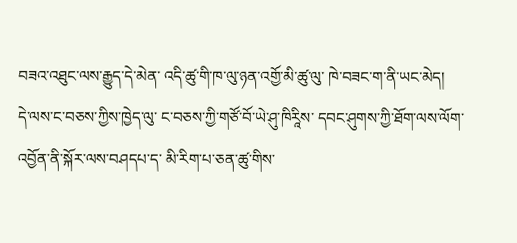བཟའ་འཐུང་ལས་རྒྱུད་དེ་མེན་ འདི་ཚུ་གི་ཁ་ལུ་ཉན་འགྱོ་མི་ཚུ་ལུ་ ཁེ་བཟང་ག་ནི་ཡང་མེད།
དེ་ལས་ང་བཅས་ཀྱིས་ཁྱེད་ལུ་ ང་བཅས་ཀྱི་གཙོ་བོ་ཡེ་ཤུ་ཁིརཱིས་ དབང་ཤུགས་ཀྱི་ཐོག་ལས་ལོག་འབྱོན་ནི་སྐོར་ལས་བཤདཔ་ད་ མི་རིག་པ་ཅན་ཚུ་གིས་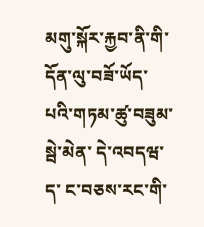མགུ་སྐོར་རྐྱབ་ནི་གི་དོན་ལུ་བཟོ་ཡོད་པའི་གཏམ་ཚུ་བཟུམ་སྦེ་མེན་ དེ་འབདཝ་ད་ ང་བཅས་རང་གི་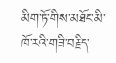མིག་ཏོ་གིས་མཐོང་མི་ ཁོ་རའི་གཟི་བརྗིད་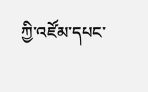ཀྱི་འཛོམ་དཔང་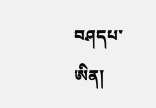བཤདཔ་ཨིན།